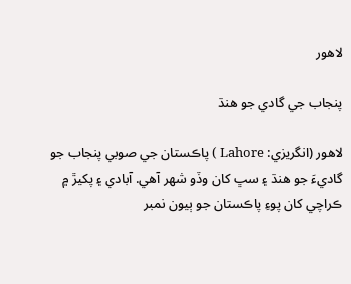لاھور

پنجاب جي گادي جو هنڌ

لاھور (انگريزي: Lahore ) پاڪستان جي صوبي پنجاب جو گاديءَ جو هنڌ ۽ سڀ کان وڏو شھر آھي. آبادي ۽ پکيڙ ۾ ڪراچي کان پوءِ پاڪستان جو ٻيون نمبر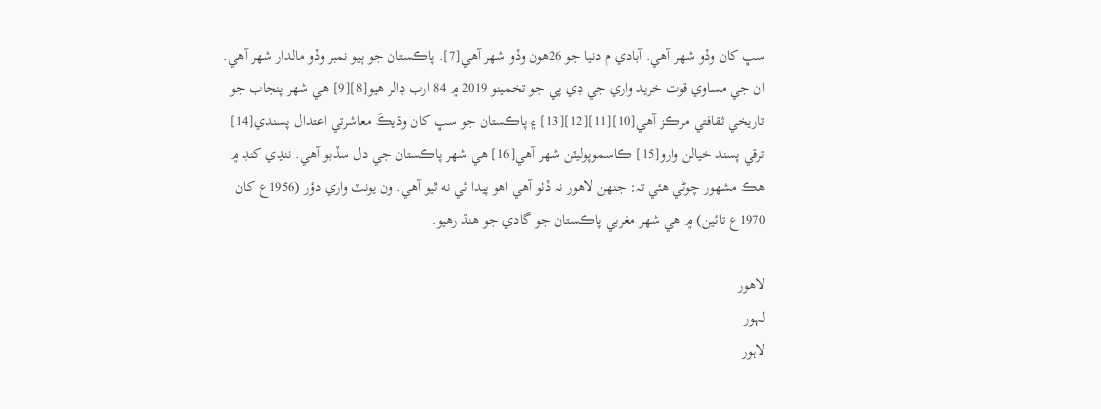سڀ کان وڏو شهر آهي. آبادي م دنيا جو 26ھون وڏو شھر آھي[7]. پاڪستان جو ٻيو نمبر وڏو مالدار شھر آھي. ان جي مساوي قوت خريد واري جي ڊي پي جو تخمينو 2019 ۾ 84 ارب ڊالر ھيو[8][9] ھي شھر پنجاب جو تاريخي ثقافتي مرڪز آهي[10][11][12][13] ۽ پاڪستان جو سڀ کان وڌيڪَ معاشرتي اعتدال پسندي[14] ترقي پسند خيالن وارو[15] ڪاسموپوليٽن شھر آھي[16] ھي شھر پاڪستان جي دل سڏبو آهي. ننڍي کنڊ ۾ ھڪ مشھور چوڻي ھئي تہ: جنھن لاھور نہ ڏٺو آھي اھو پيدا ئي نه ٿيو آھي. ون يونٽ واري دؤر (1956ع کان 1970ع تائين) ۾ ھي شھر مغربي پاڪستان جو گادي جو ھنڌ رھيو.

لاھور
لہور
لاہور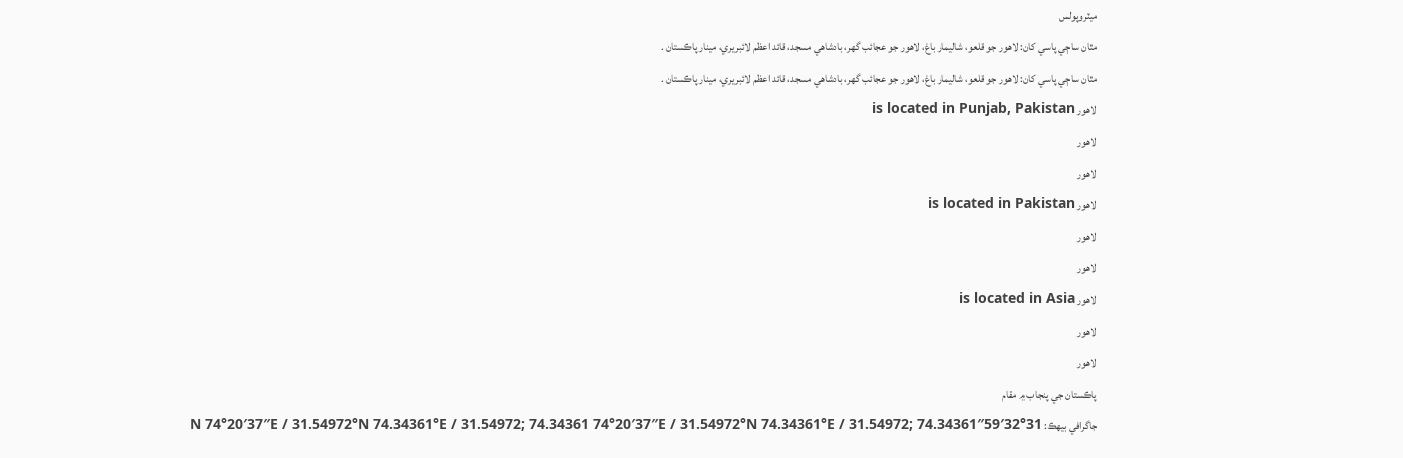ميٽروپولس
مٿان ساڄي پاسي کان: لاھور جو قلعو، شاليمار باغ، لاھور جو عجائب گھر، بادشاھي مسجد، قائد اعظم لائبريري، مينار پاڪستان .
مٿان ساڄي پاسي کان: لاھور جو قلعو، شاليمار باغ، لاھور جو عجائب گھر، بادشاھي مسجد، قائد اعظم لائبريري، مينار پاڪستان .
لاھور is located in Punjab, Pakistan
لاھور
لاھور
لاھور is located in Pakistan
لاھور
لاھور
لاھور is located in Asia
لاھور
لاھور
پاڪستان جي پنجاب ۾ مقام
جاگرافي بيهڪ: 31°32′59″N 74°20′37″E / 31.54972°N 74.34361°E / 31.54972; 74.34361 74°20′37″E / 31.54972°N 74.34361°E / 31.54972; 74.34361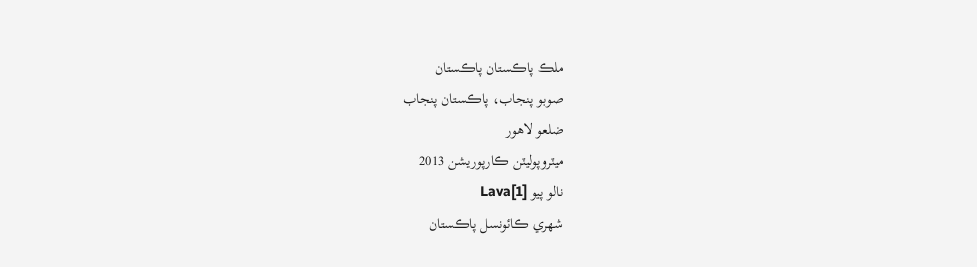ملڪ پاڪستان پاڪستان
صوبو پنجاب، پاڪستان پنجاب
ضلعو لاھور
ميٽروپوليٽن ڪارپوريشن 2013
نالو پيو Lava[1]
شھري ڪائونسل پاڪستان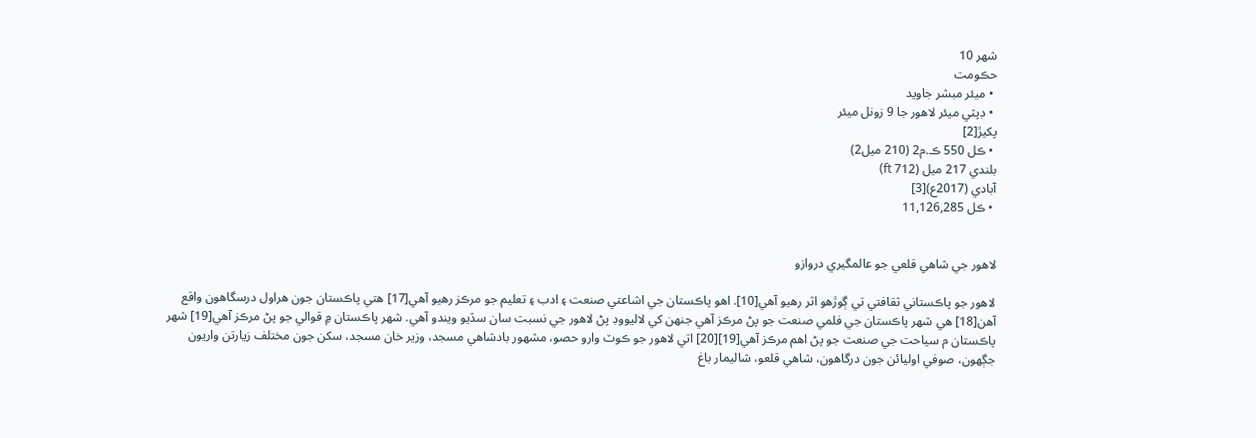شھر 10
حڪومت
 • ميئر مبشر جاويد
 • ڊپٽي ميئر لاھور جا 9 زونل ميئر
پکيڙ[2]
 • ڪل 550 ڪ.م2 (210 ميل2)
بلندي 217 ميل (712 ft)
آبادي (2017ع)[3]
 • ڪل 11,126,285


لاهور جي شاهي قلعي جو عالمگيري دروازو

لاھور جو پاڪستاني ثقافتي تي ڳوڙهو اثر رھيو آھي[10]. اھو پاڪستان جي اشاعتي صنعت ۽ ادب ۽ تعليم جو مرڪز رھيو آھي[17] ھتي پاڪستان جون ھراول درسگاهون واقع آهن[18] ھي شھر پاڪستان جي فلمي صنعت جو پڻ مرڪز آھي جنھن کي لاليووڊ پڻ لاھور جي نسبت سان سڏيو ويندو آهي. شھر پاڪستان ۾ قوالي جو پڻ مرڪز آھي[19] شھر پاڪستان م سياحت جي صنعت جو پڻ اھم مرڪز آھي[19][20] اتي لاھور جو ڪوٽ وارو حصو، مشھور بادشاھي مسجد، وزير خان مسجد، سکن جون مختلف زيارتن واريون جڳھون، صوفي اوليائن جون درگاهون، شاھي قلعو، شاليمار باغ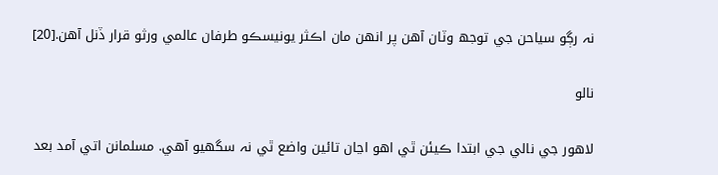نہ رڳو سياحن جي توجھ وٽان آھن پر انھن مان اڪثر يونيسڪو طرفان عالمي ورثو قرار ڏنل آھن.[20]

نالو

لاھور جي نالي جي ابتدا ڪيئن ٿي اھو اڃان تائين واضع ٿي نہ سگھيو آهي. مسلمانن اتي آمد بعد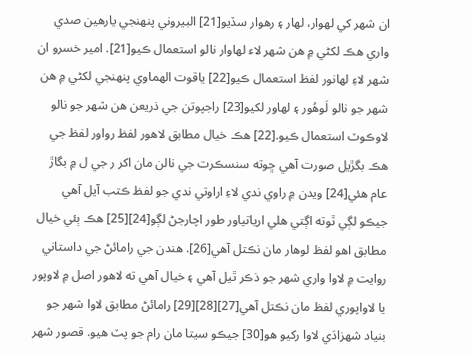ان شھر کي لھوار، لھار ۽ رھوار سڏيو[21] البيروني پنھنجي يارھين صدي واري ھڪ لکڻي ۾ ھن شھر لاء لھاوار نالو استعمال ڪيو[21]. امير خسرو ان شھر لاءِ لھانور لفظ استعمال ڪيو[22] ياقوت الھماوي پنھنجي لکڻي ۾ ھن شھر جو نالو لَوھُور ۽ لھاور لکيو[23] راجپوتن جي ذريعن ھن شھر جو نالو لاوڪوٽ استعمال ڪيو.[22] ھڪ خيال مطابق لاھور لفظ رواور لفظ جي ھڪ بگڙيل صورت آهي ڇوته سنسڪرت جي نالن مان اکر ر جي ل ۾ بگاڙ عام ھئي[24] ويدن ۾ راوي ندي لاءِ اراوتي ندي جو لفظ ڪتب آيل آھي جيڪو لڳي ٿوته اڳتي ھلي ارياتياور طور اچارجڻ لڳو[24][25] ھڪ ٻئي خيال مطابق اھو لفظ لوھار مان نڪتل آهي[26]. ھندن جي رامائڻ جي داستاني روايت ۾ لاوا واري شھر جو ذڪر ٿيل آهي ۽ خيال آهي ته لاھور اصل ۾ لاوپور يا لاواپوري لفظ مان نڪتل آهي[27][28][29] رامائڻ مطابق لاوا شھر جو بنياد شھزادَي لاوا رکيو ھو[30] جيڪو سيتا مان رام جو پٽ ھيو. قصور شھر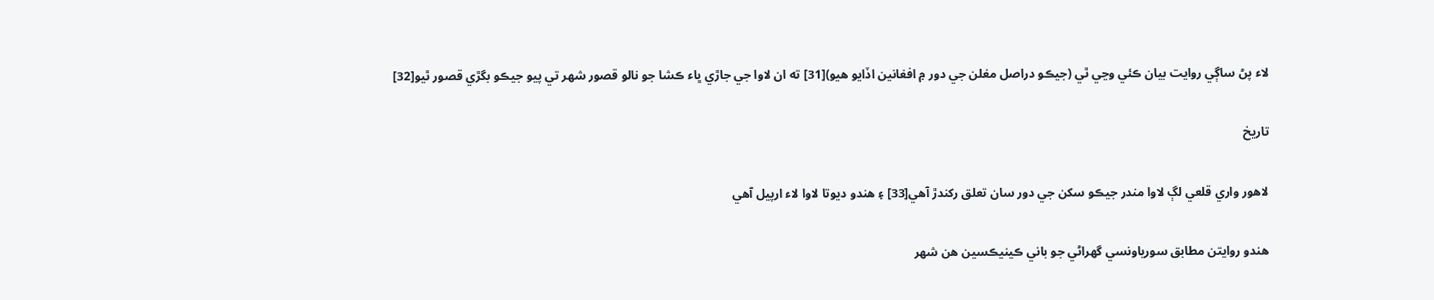لاء پڻ ساڳي روايت بيان ڪئي وڃي ٿي (جيڪو دراصل مغلن جي دور ۾ افغانين اڏايو ھيو)[31] ته ان لاوا جي جاڙي ڀاء ڪشا جو نالو قصور شھر تي پيو جيڪو بگڙي قصور ٿيو[32]

تاريخ

لاھور واري قلعي لڳ لاوا مندر جيڪو سکن جي دور سان تعلق رکندڙ آهي[33] ۽ ھندو ديوتا لاوا لاء ارپيل آھي

ھندو روايتن مطابق سورياونسي گھراڻي جو باني ڪينيڪسين ھن شھر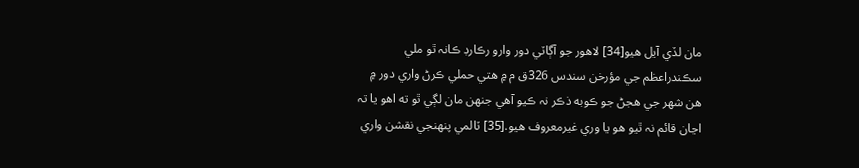مان لڏي آيل ھيو[34] لاھور جو آڳاٽي دور وارو رڪارڊ ڪانہ ٿو ملي سڪندراعظم جي مؤرخن سندس 326ق م ۾ ھتي حملي ڪرڻ واري دور ۾ ھن شھر جي ھجڻ جو ڪوبه ذڪر نہ ڪيو آهي جنھن مان لڳي ٿو ته اھو يا تہ اڃان قائم نہ ٿيو ھو يا وري غيرمعروف ھيو.[35] ٽالمي پنھنجي نقشن واري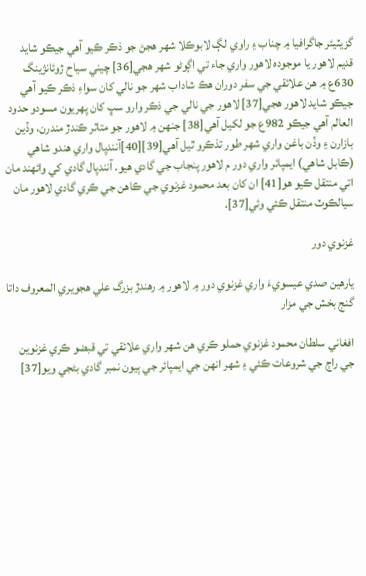گزيٽيئر جاگرافيا ۾ چناب ۽ راوي لڳ لابوڪلا شھر ھجڻ جو ذڪر ڪيو آهي جيڪو شايد قديم لاھور يا موجوده لاھور واري جاء تي اڳوڻو شھر ھجي[36] چيني سياح ژوئانژينگ 630ع ۾ ھن علائقي جي سفر دوران ھڪ شاداب شھر جو نالي کان سواءِ ذڪر ڪيو آهي جيڪو شايد لاھور ھجي[37] لاھور جي نالي جي ذڪر وارو سڀ کان پھريون مسودو حدود العالم آھي جيڪو 982ع جو لکيل آهي[38] جنھن ۾ لاھور جو متاثر ڪندڙ مندرن، وڏين بازارن ۽ وڏن باغن واري شھر طور تذڪرو ٿيل آھي[39][40]آنندپال واري ھندو شاھي (ڪابل شاھي) ايمپائر واري دور م لاھور پنجاب جي گادي ھيو. آنندپال گادي کي وائھند مان اتي منتقل ڪيو ھو[41] ان کان بعد محمود غزنوي جي ڪاھن جي ڪري گادي لاھور مان سيالڪوٽ منتقل ڪئي وئي[37].

غزنوي دور

يارھين صدي عيسويءَ واري غزنوي دور ۾ لاھور ۾ رھندڙ بزرگ علي ھجويري المعروف داتا گنج بخش جي مزار

افغاني سلطان محمود غزنوي حملو ڪري ھن شھر واري علائقي تي قبضو ڪري غزنوين جي راڄ جي شروعات ڪئي ۽ شھر انھن جي ايمپائر جي ٻيون نمبر گادي بڻجي ويو[37]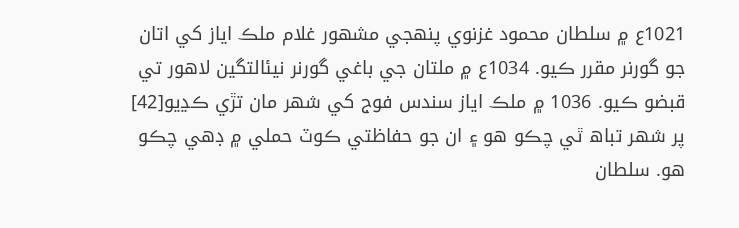1021ع ۾ سلطان محمود غزنوي پنھجي مشھور غلام ملڪ اياز کي اتان جو گورنر مقرر ڪيو. 1034ع ۾ ملتان جي باغي گورنر نيئالتگين لاھور تي قبضو ڪيو. 1036 ۾ ملڪ اياز سندس فوج کي شھر مان تڙي ڪڍيو[42] پر شھر تباھ ٿي چڪو ھو ۽ ان جو حفاظتي ڪوٽ حملي ۾ ڊھي چڪو ھو. سلطان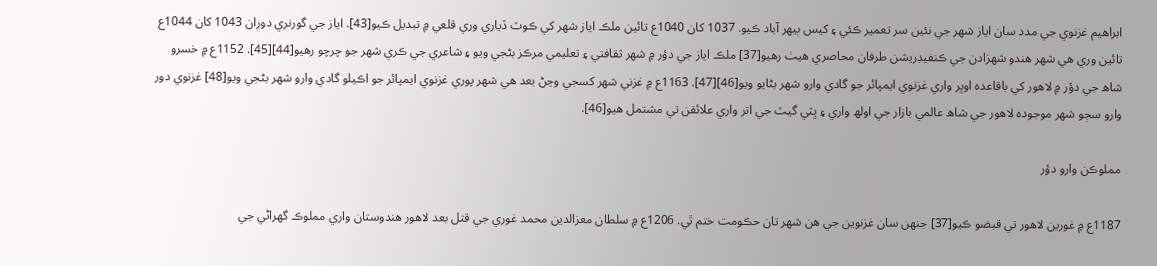ابراهيم غزنوي جي مدد سان اياز شھر جي نئين سر تعمير ڪئي ۽ کيس ٻيھر آباد ڪيو. 1037 کان 1040ع تائين ملڪ اياز شھر کي ڪوٽ ڏياري وري قلعي ۾ تبديل ڪيو[43]. اياز جي گورنري دوران 1043 کان 1044ع تائين وري ھي شھر ھندو شھزادن جي ڪنفيڊريشن طرفان محاصري ھيٺ رھيو[37] ملڪ اياز جي دؤر ۾ شھر ثقافتي ۽ تعليمي مرڪز بڻجي ويو ۽ شاعري جي ڪري شھر جو چرچو رھيو[44][45]. 1152ع ۾ خسرو شاھ جي دؤر ۾ لاھور کي باقاعده اوڀر واري غزنوي ايمپائر جو گادي وارو شھر بڻايو ويو[46][47]. 1163ع ۾ غزني شھر کسجي وڃڻ بعد ھي شھر پوري غزنوي ايمپائر جو اڪيلو گادي وارو شهر بڻجي ويو[48] غزنوي دور وارو سڄو شھر موجوده لاھور جي شاھ عالمي بازار جي اولھ واري ۽ ڀٽي گيٽ جي اتر واري علائقن تي مشتمل ھيو[46].

مملوڪن وارو دؤر

1187ع ۾ غورين لاھور تي قبضو ڪيو[37] جنھن سان غزنوين جي ھن شھر تان حڪومت ختم ٿي. 1206ع ۾ سلطان معزالدين محمد غوري جي قتل بعد لاھور ھندوستان واري مملوڪ گھراڻي جي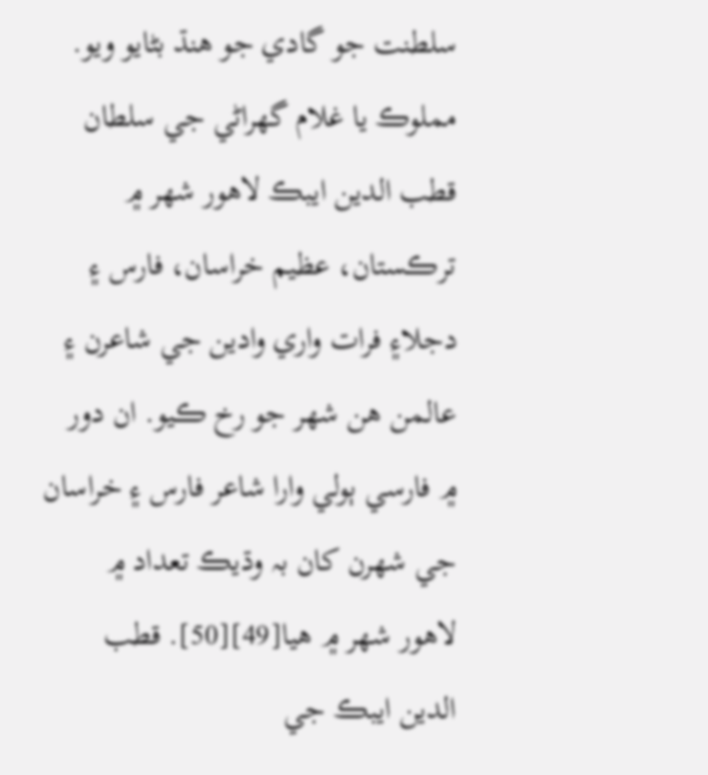سلطنت جو گادي جو هنڌ بڻايو ويو. مملوڪ يا غلام گھراڻي جي سلطان قطب الدين ايبڪ لاھور شھر ۾ ترڪستان، عظيم خراسان، فارس ۽ دجلا۽ فرات واري وادين جي شاعرن ۽ عالمن ھن شھر جو رخ ڪيو. ان دور ۾ فارسي ٻولي وارا شاعر فارس ۽ خراسان جي شھرن کان بہ وڌيڪ تعداد ۾ لاھور شھر ۾ ھيا[49][50]. قطب الدين ايبڪ جي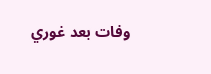وفات بعد غوري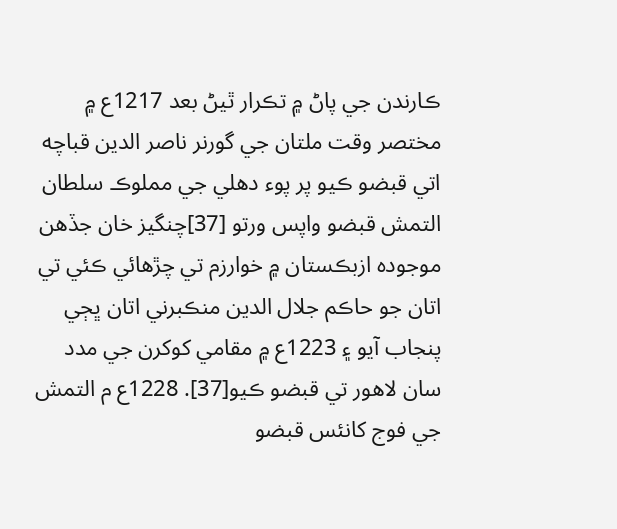ڪارندن جي پاڻ ۾ تڪرار ٿيڻ بعد 1217ع ۾ مختصر وقت ملتان جي گورنر ناصر الدين قباچه اتي قبضو ڪيو پر پوء دھلي جي مملوڪ سلطان التمش قبضو واپس ورتو [37]چنگيز خان جڏھن موجوده ازبڪستان ۾ خوارزم تي چڙھائي ڪئي تي اتان جو حاڪم جلال الدين منڪبرني اتان ڀڄي پنجاب آيو ۽ 1223ع ۾ مقامي کوکرن جي مدد سان لاھور تي قبضو ڪيو[37]. 1228ع م التمش جي فوج کانئس قبضو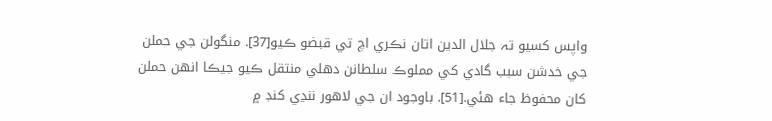واپس کسيو تہ جلال الدين اتان نڪري اچ تي قبضو ڪيو[37]. منگولن جي حملن جي خدشن سبب گادي کي مملوڪ سلطانن دھلي منتقل ڪيو جيڪا انھن حملن کان محفوظ جاء ھئي.[51]. باوجود ان جي لاھور ننڍي کنڊ ۾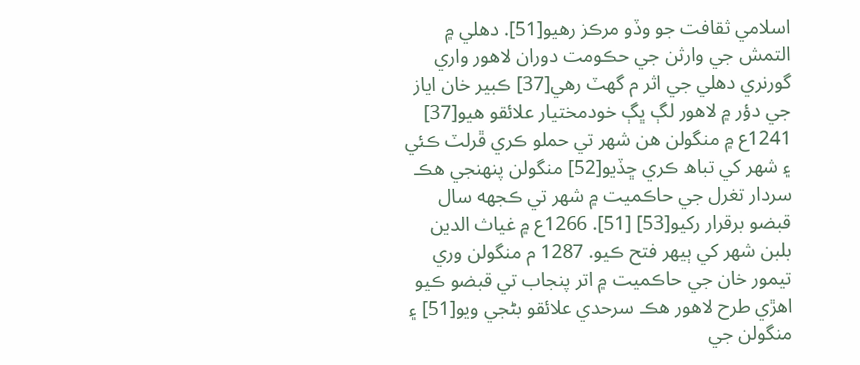اسلامي ثقافت جو وڏو مرڪز رھيو[51]. دھلي ۾ التمش جي وارثن جي حڪومت دوران لاھور واري گورنري دھلي جي اثر م گھٽ رھي[37] ڪبير خان اياز جي دؤر ۾ لاھور لڳ ڀڳ خودمختيار علائقو ھيو[37] 1241ع ۾ منگولن ھن شھر تي حملو ڪري ڦرلٽ ڪئي ۽ شھر کي تباھ ڪري ڇڏيو[52] منگولن پنھنجي ھڪ سردار تغرل جي حاڪميت ۾ شھر تي ڪجهه سال قبضو برقرار رکيو[53] [51]. 1266ع ۾ غياث الدين بلبن شھر کي ٻيھر فتح ڪيو. 1287 م منگولن وري تيمور خان جي حاڪميت ۾ اتر پنجاب تي قبضو ڪيو اھڙي طرح لاھور ھڪ سرحدي علائقو بڻجي ويو[51] ۽ منگولن جي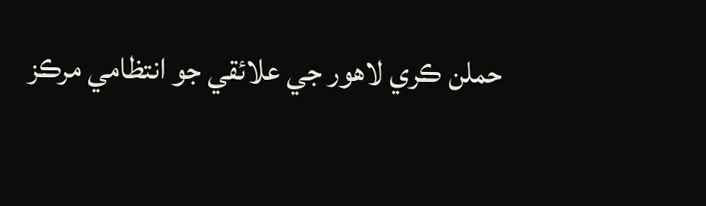حملن ڪري لاھور جي علائقي جو انتظامي مرڪز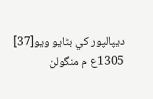ديپالپور کي بڻايو ويو[37] 1305ع م منگولن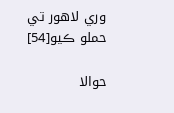وري لاھور تي حملو ڪيو[54]

حوالا